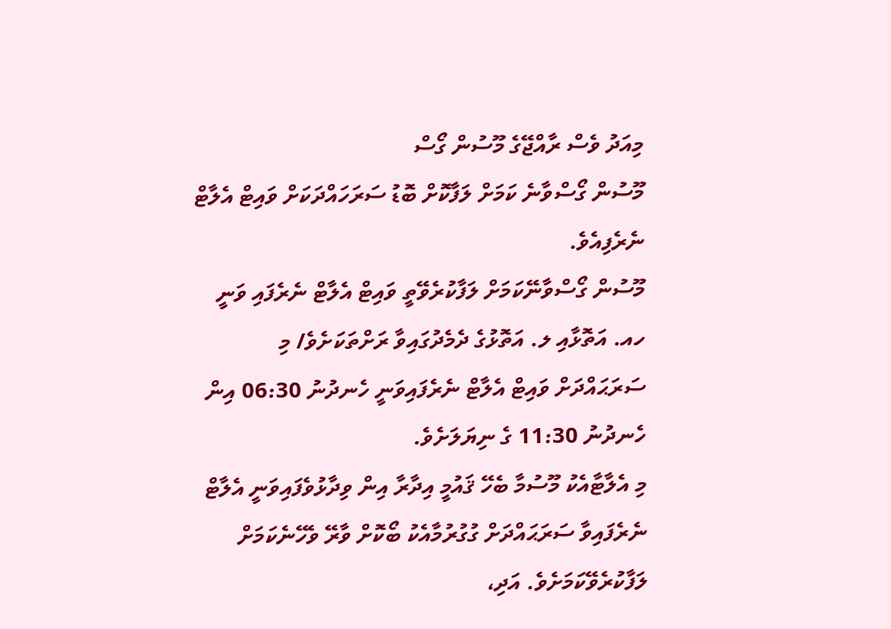މިއަދު ވެސް ރާއްޖޭގެ މޫސުން ގޯސް
މޫސުން ގޯސްވާނެ ކަމަށް ލަފާކޮށް ބޮޑު ސަރަހައްދަކަށް ވައިޓް އެލާޓް ނެރެފިއެވެ.
މޫސުން ގޯސްވާނޭކަމަށް ލަފާކުރެވޭތީ ވައިޓް އެލާޓް ނެރެފައި ވަނީ ހއ. އަތޮޅާއި ލ. އަތޮޅުގެ ދެމެދުގައިވާ ރަށްތަކަށެވެ/ މި ސަރަޙައްދަށް ވައިޓް އެލާޓް ނެރެފައިވަނީ ހެނދުނު 06:30 އިން ހެނދުނު 11:30 ގެ ނިޔަލަށެވެ.
މި އެލާޓާއެކު މޫސުމާ ބެހޭ ޤައުމީ އިދާރާ އިން ވިދާޅުވެފައިވަނީ އެލާޓް ނެރެފައިވާ ސަރަޙައްދަށް ގުގުރުމާއެކު ބޯކޮށް ވާރޭ ވެހޭނެކަމަށް ލަފާކުރެވޭކަމަށެވެ. އަދި،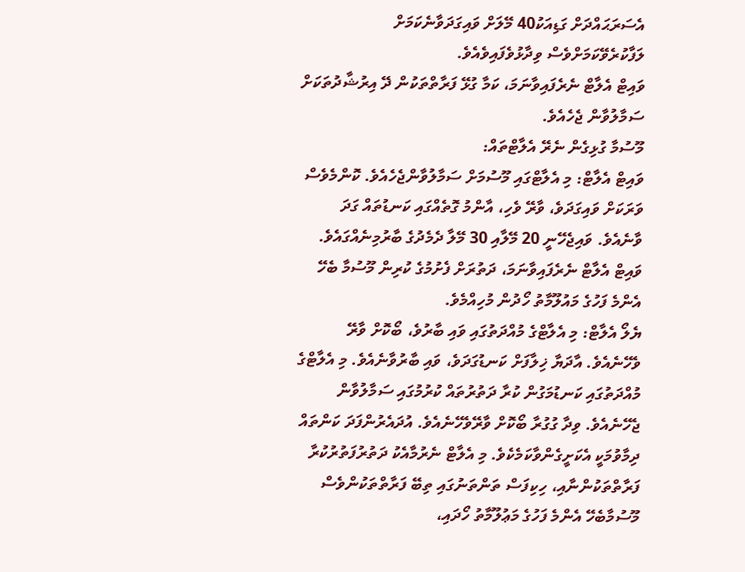އެސަރަޙައްދަށް ގަޑިއަކު40 މޭލަށް ވައިގަދަވާނެކަމަށް ލަފާކުރެވޭކަމަށްވެސް ވިދާޅުވެފައިވެއެވެ.
ވައިޓް އެލާޓް ނެރެފައިވާނަމަ، ކަމާ ގުޅޭ ފަރާތްތަކުން ދޭ އިރުޝާދުތަކަށް ސަމާލުވާން ޖެހެއެވެ.
މޫސުމާ ގުޅިގެން ނެރޭ އެލާޓްތައް:
ވައިޓް އެލާޓް: މި އެލާޓްގައި މޫސުމަށް ސަމާލުވާންޖެހެއެވެ. ކޮންމެވެސް ވަރަކަށް ވައިގަދަވެ، ވާރޭ ވެހި، އާންމު ގޮތެއްގައި ކަނޑުތައް ގަދަ ވާނެއެވެ. ވައިޖެހޭނީ 20 މޭލާއި 30 މޭލާ ދެމެދުގެ ބާރުމިނެއްގައެވެ. ވައިޓް އެލާޓް ނެރެފައިވާނަމަ، ދަތުރަށް ފެށުމުގެ ކުރިން މޫސުމާ ބެހޭ އެންމެ ފަހުގެ މައުލޫމާތު ހޯދުން މުހިއްމެވެ.
ޔެލޯ އެލާޓް: މި އެލާޓްގެ މުއްދަތުގައި ވައި ބާރުވެ، ބޯކޮށް ވާރޭ ވެހޭނެއެވެ. އާދަޔާ ޚިލާފަށް ކަނޑުގަދަވެ، ވައި ބާރުވާނެއެވެ. މި އެލާޓްގެ މުއްދަތުގައި ކަނޑުމަގުން ކުރާ ދަތުރުތައް ކުރުމުގައި ސަމާލުވާން ޖެހޭނެއެވެ. ވިދާ ގުގުރާ ބޯކޮށް ވާރޭވެހޭނެއެވެ. އުދައެރުންފަދަ ކަންތައް ދިމާވުމަކީ އެކަށީގެންވާކަމެކެވެ. މި އެލާޓް ނެރުމާއެކު ދަތުރުފަތުރުކުރާ ފަރާތްތަކުންނާއި، ހިކިފަސް ތަންތަނުގައި ތިބޭ ފަރާތްތަކުންވެސް މޫސުމާބެހޭ އެންމެ ފަހުގެ މަޢުލޫމާތު ހޯދައި،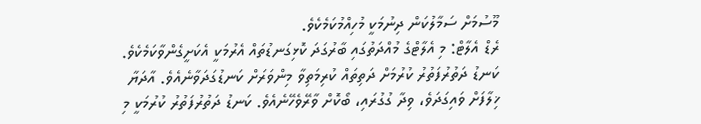މޫސުމަށް ސަމާލުކަން ދިނުމަކީ މުހިއްމުކަމެކެވެ.
ރެޑް އެލާޓް: މި އެލާޓްގެ މުއްދަތުގައި ބާރުގަދަ ކޮޅިގަނޑުތައް އެރުމަކީ އެކަށީގެންވާކަމެކެވެ. ކަނޑު ދަތުރުފަތުރު ކުރުމަށް ދަތިތައް ކުރިމަތިވާ މިންވަރަށް ކަނޑުގަދަވާނެއެވެ. އާދަޔާ ޚިލާފަށް ވައިގަދަވެ، ވިދާ ގުގުރައި، ބޯކޮށް ވާރޭވެހޭނެއެވެ. ކަނޑު ދަތުރުފަތުރު ކުރުމަކީ މި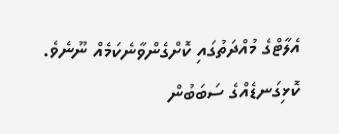އެލާޓްގެ މުއްދަތުގައި ކޮށްގެންވާނެކަމެއް ނޫނެވެ. ކޮޅިގަނޑެއްގެ ސަބަބުން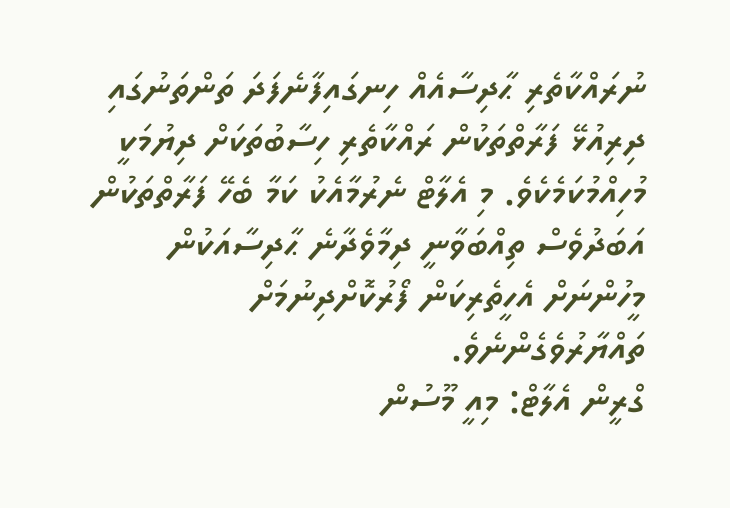ނުރައްކާތެރި ޙާދިސާއެއް ހިނގައިފާނެފަދަ ތަންތަނުގައި ދިރިއުޅޭ ފަރާތްތަކުން ރައްކާތެރި ހިސާބުތަކަށް ދިޔުމަކީ މުހިއްމުކަމެކެވެ. މި އެލާޓް ނެރުމާއެކު ކަމާ ބެހޭ ފަރާތްތަކުން އަބަދުވެސް ތިއްބަވާނީ ދިމާވެދާނެ ޙާދިސާއަކުން މީހުންނަށް އެހީތެރިކަން ފޯރުކޮށްދިނުމަށް ތައްޔާރުވެގެންނެވެ.
ގްރީން އެލާޓް: މިއީ މޫސުން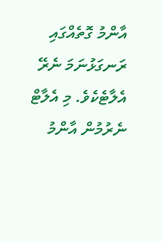އާންމު ގޮތެއްގައި ރަނގަޅުނަމަ ނެރޭ އެލާޓެކެވެ. މި އެލާޓް ނެރުމުން އާންމު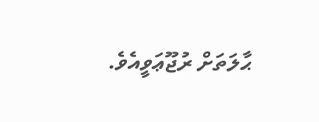ޙާލަތަށް ރުޖޫޢަވީއެވެ.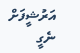އަރުޝީފަށް ނެގީ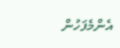އެންމެފަހުން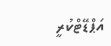އަޕްޑޭޓްކުރީ